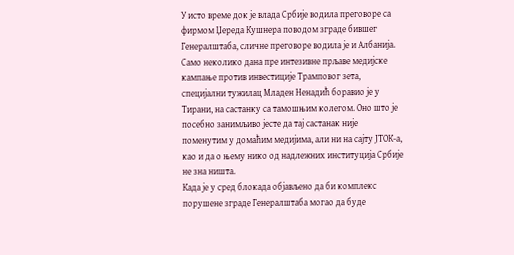У исто време док је влада Србије водила преговоре са фирмом Џереда Кушнера поводом зграде бившег Генералштаба, сличне преговоре водила је и Албанија. Само неколико дана пре интезивне прљаве медијске кампање против инвестиције Трамповог зета, специјални тужилац Младен Ненадић боравио је у Тирани, на састанку са тамошњим колегом. Оно што је посебно занимљиво јесте да тај састанак није поменутим у домаћим медијима, али ни на сајту ЈТОК-а, као и да о њему нико од надлежних институција Србије не зна ништа.
Када је у сред блокада објављено да би комплекс порушене зграде Генералштаба могао да буде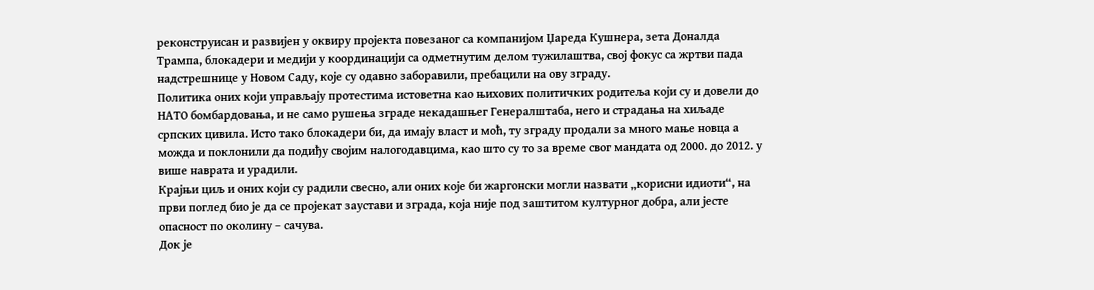реконструисан и развијен у оквиру пројекта повезаног са компанијом Џареда Кушнера, зета Доналда Трампа, блокадери и медији у координацији са одметнутим делом тужилаштва, свој фокус са жртви пада надстрешнице у Новом Саду, које су одавно заборавили, пребацили на ову зграду.
Политика оних који управљају протестима истоветна као њихових политичких родитеља који су и довели до НАТО бомбардовања, и не само рушења зграде некадашњег Генералштаба, него и страдања на хиљаде српских цивила. Исто тако блокадери би, да имају власт и моћ, ту зграду продали за много мање новца а можда и поклонили да подиђу својим налогодавцима, као што су то за време свог мандата од 2000. до 2012. у више наврата и урадили.
Крајњи циљ и оних који су радили свесно, али оних које би жаргонски могли назвати „корисни идиоти“, на први поглед био је да се пројекат заустави и зграда, која није под заштитом културног добра, али јесте опасност по околину – сачува.
Док је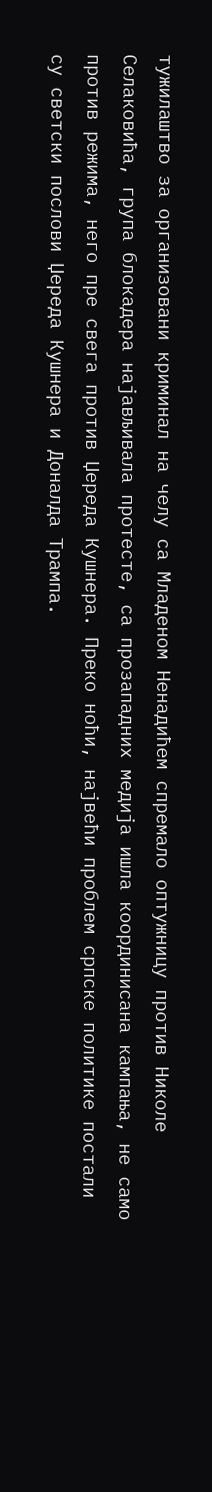тужилаштво за организовани криминал на челу са Младеном Ненадићем спремало оптужницу против Николе Селаковића, група блокадера најављивала протесте, са прозападних медија ишла координисана кампања, не само против режима, него пре свега против Џереда Кушнера. Преко ноћи, највећи проблем српске политике постали су светски послови Џереда Кушнера и Доналда Трампа.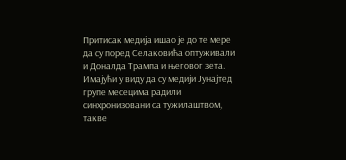Притисак медија ишао је до те мере да су поред Селаковића оптуживали и Доналда Трампа и његовог зета. Имајући у виду да су медији Јунајтед групе месецима радили синхронизовани са тужилаштвом, такве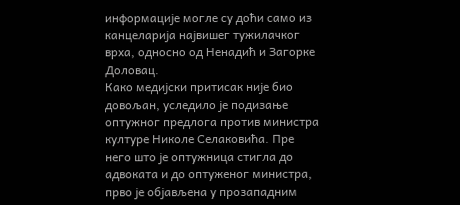информације могле су доћи само из канцеларија највишег тужилачког врха, односно од Ненадић и Загорке Доловац.
Како медијски притисак није био довољан, уследило је подизање оптужног предлога против министра културе Николе Селаковића. Пре него што је оптужница стигла до адвоката и до оптуженог министра, прво је објављена у прозападним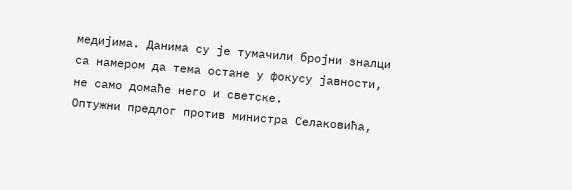медијима. Данима су је тумачили бројни зналци са намером да тема остане у фокусу јавности, не само домаће него и светске.
Оптужни предлог против министра Селаковића,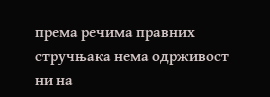према речима правних стручњака нема одрживост ни на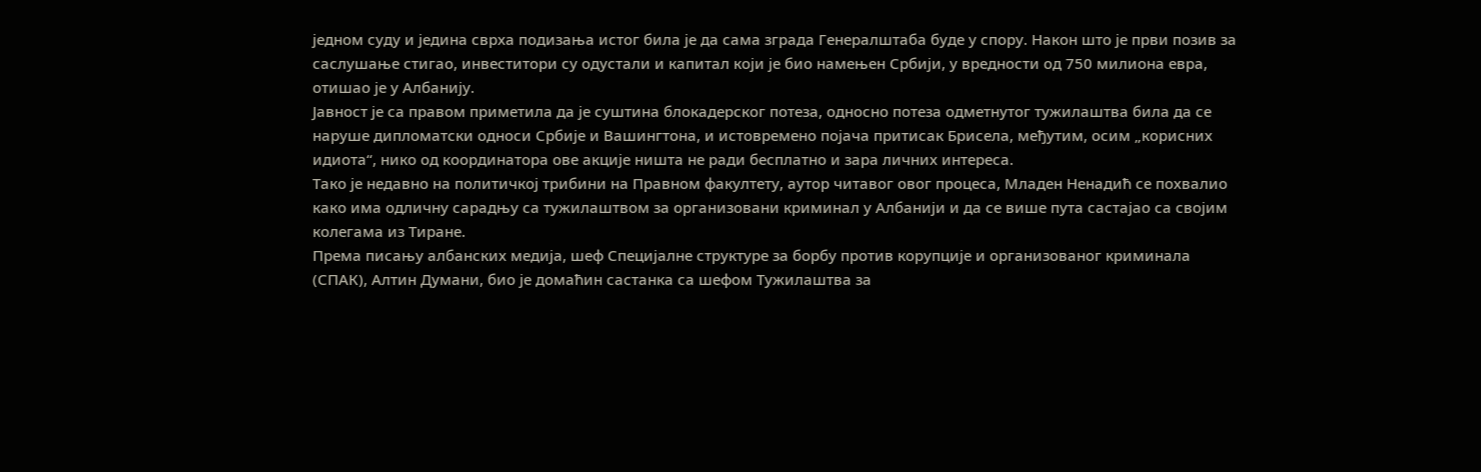једном суду и једина сврха подизања истог била је да сама зграда Генералштаба буде у спору. Након што је први позив за саслушање стигао, инвеститори су одустали и капитал који је био намењен Србији, у вредности од 750 милиона евра, отишао је у Албанију.
Јавност је са правом приметила да је суштина блокадерског потеза, односно потеза одметнутог тужилаштва била да се наруше дипломатски односи Србије и Вашингтона, и истовремено појача притисак Брисела, међутим, осим „корисних идиота“, нико од координатора ове акције ништа не ради бесплатно и зара личних интереса.
Тако је недавно на политичкој трибини на Правном факултету, аутор читавог овог процеса, Младен Ненадић се похвалио како има одличну сарадњу са тужилаштвом за организовани криминал у Албанији и да се више пута састајао са својим колегама из Тиране.
Према писању албанских медија, шеф Специјалне структуре за борбу против корупције и организованог криминала (СПАК), Алтин Думани, био је домаћин састанка са шефом Тужилаштва за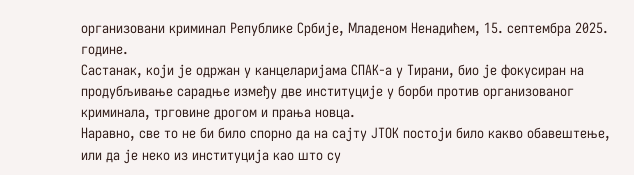организовани криминал Републике Србије, Младеном Ненадићем, 15. септембра 2025. године.
Састанак, који је одржан у канцеларијама СПАК-а у Тирани, био је фокусиран на продубљивање сарадње између две институције у борби против организованог криминала, трговине дрогом и прања новца.
Наравно, све то не би било спорно да на сајту ЈТОК постоји било какво обавештење, или да је неко из институција као што су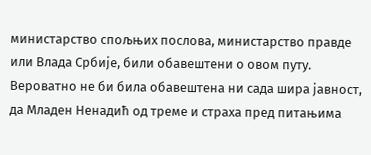министарство спољњих послова, министарство правде или Влада Србије, били обавештени о овом путу. Вероватно не би била обавештена ни сада шира јавност, да Младен Ненадић од треме и страха пред питањима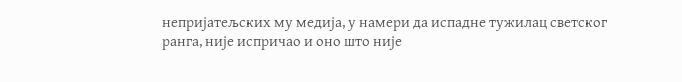непријатељских му медија, у намери да испадне тужилац светског ранга, није испричао и оно што није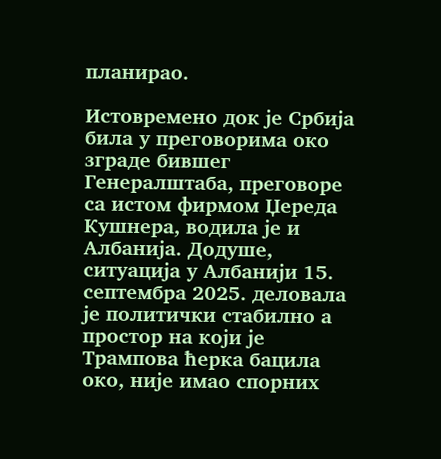планирао.

Истовремено док је Србија била у преговорима око зграде бившег Генералштаба, преговоре са истом фирмом Џереда Кушнера, водила је и Албанија. Додуше, ситуација у Албанији 15. септембра 2025. деловала је политички стабилно а простор на који је Трампова ћерка бацила око, није имао спорних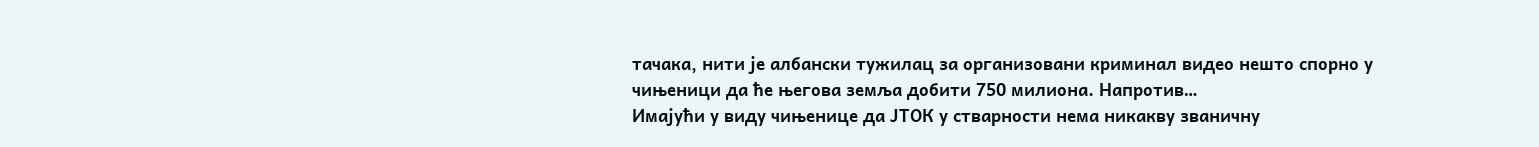тачака, нити је албански тужилац за организовани криминал видео нешто спорно у чињеници да ће његова земља добити 750 милиона. Напротив…
Имајући у виду чињенице да ЈТОК у стварности нема никакву званичну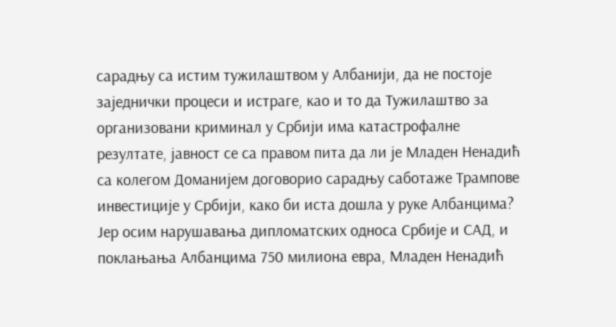сарадњу са истим тужилаштвом у Албанији, да не постоје заједнички процеси и истраге, као и то да Тужилаштво за организовани криминал у Србији има катастрофалне резултате, јавност се са правом пита да ли је Младен Ненадић са колегом Доманијем договорио сарадњу саботаже Трампове инвестиције у Србији, како би иста дошла у руке Албанцима? Јер осим нарушавања дипломатских односа Србије и САД, и поклањања Албанцима 750 милиона евра, Младен Ненадић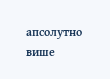апсолутно више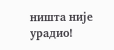ништа није урадио!